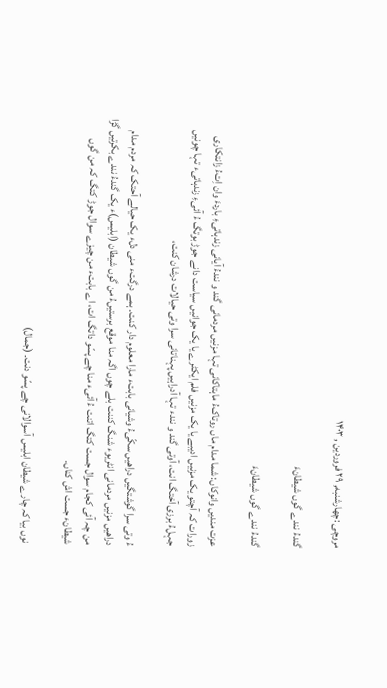مروچی :چهارشنبه, ۲۹ فروردین , ۱۴۰۳

گندءُ نندے گوں شیطانءَ

گندءُ نندے گوں شیطانءَ

عزت مندیں وانوکاں: شما مدام ماں روتاکءُ ماہتاکانی تہا مزنیں مردمانی گند و نندءُ آیانی زندہاتیءِ باردءَ وان اِتءُ زانتکاری زورات کہ آچتو یک مزنیں ادیبے یا یک مزنیں فلم ایکٹرے یا یک جوانیں سیاست دانے جوڑ بوتگ ءُ آئیءِ زندہاتیء تہا چونیں جہلءُ برزی آختگ انت، آوتی گند و نندء تہا آدراہیں پہناتانی سرا وتی حیالات درشان کنت،

ءُ وتی سرا گوشتگیں دراھیں سکّیءُ وشیانی بابتء مارا معلوم دار کنت۔ ہمے درگتء منی دلء یک حیالے آحتک کہ مردم مدام دراھیں مزنیں مردمانی انٹریوء شنگ کننت بلے چوں اگہ منا موقع برستیںءُ من گوں شیطان (ابلیس)ء یک گندءُ نندے بکرتیں گڑا من چہ آئی کجام سوال جست کتگ اتنت ءُ آئیء منا چے پسّو داتگ ات، اے بابتء من چیزے سوال جوڑ کتگ کہ من گوں شیطانء جست اش کناں۔

نوں بیا کہ چارے شیطان ابلیس آسوالانی چے پسّو دنت۔ (جمال)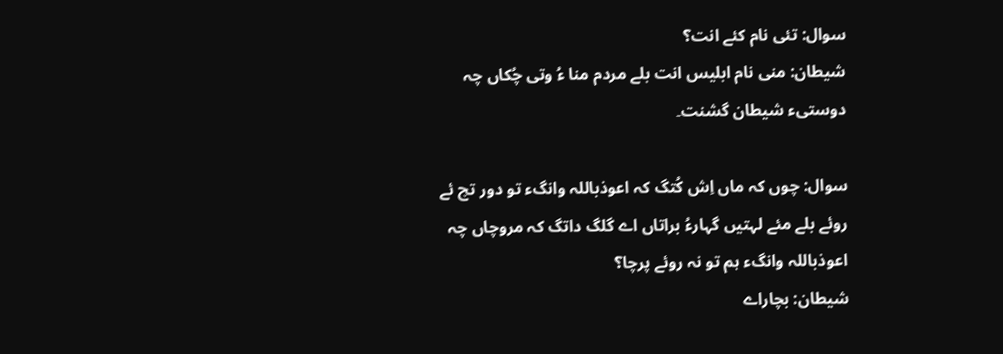سوال: تئی نام کئے انت؟
شیطان: منی نام ابلیس انت بلے مردم منا ءُ وتی چُکاں چہ دوستیء شیطان گشنت۔

سوال: چوں کہ ماں اِش کُتگ کہ اعوذباللہ وانگء تو دور تچ ئے روئے بلے مئے لہتیں گہارءُ براتاں اے گلگ داتگ کہ مروچاں چہ اعوذباللہ وانگء ہم تو نہ روئے پرچا؟
شیطان: بچاراے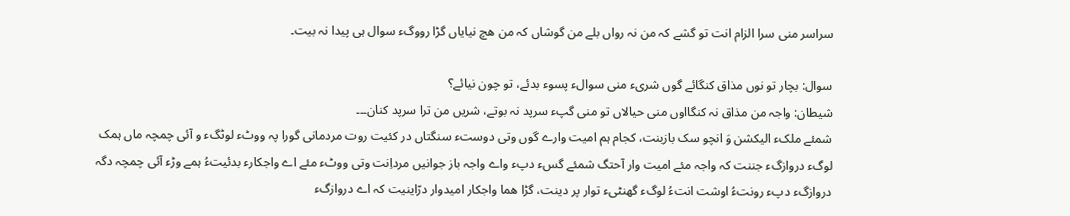سراسر منی سرا الزام انت تو گشے کہ من نہ رواں بلے من گوشاں کہ من ھچ نیایاں گڑا رووگء سوال ہی پیدا نہ بیت۔

سوال: بچار تو نوں مذاق کنگائے گوں شریء منی سوالء پسوء بدئے، تو چون نیائے؟
شیطان: واجہ من مذاق نہ کنگااوں منی حیالاں تو منی گپء سرپد نہ بوتے، شریں من ترا سرپد کنان۔۔۔
شمئے ملکء الیکشن وَ انچو سک بازبنت، کجام ہم امیت وارے گوں وتی دوستء سنگتاں در کئیت روت مردمانی گورا پہ ووٹء لوٹگء و آئی چمچہ ماں ہمک لوگء دروازگء جننت کہ واجہ مئے امیت وار آحتگ شمئے گسء دپء واے واجہ باز جوانیں مرداِنت وتی ووٹء مئے اے واجکارء بدئیتءُ ہمے وڑء آئی چمچہ دگہ دروازگء دپء رونتءُ اوشت انتءُ لوگء گھنٹیء توار پر دینت، گڑا ھما واجکار امیدوار درّاینیت کہ اے دروازگء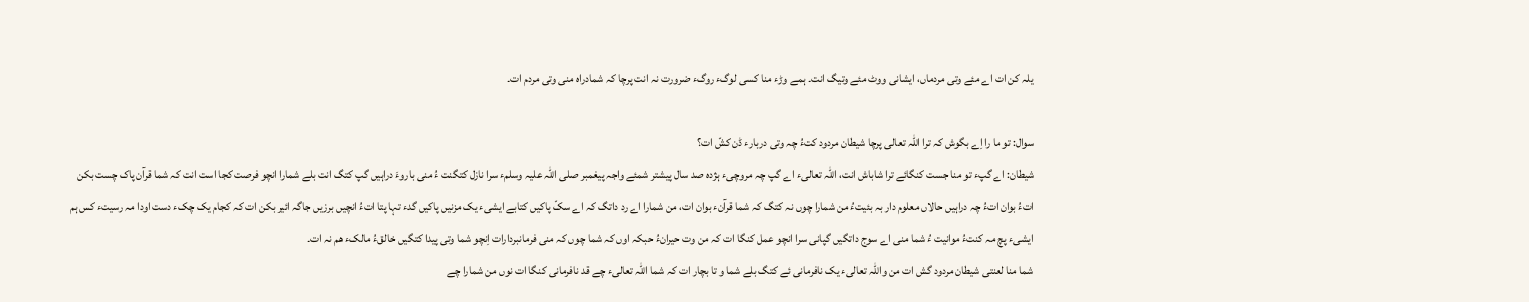یلہ کن ات اے مئے وتی مردماں، ایشانی ووٹ مئے وتیگ انت۔ ہمے وڑء منا کسی لوگء روگء ضرورت نہ انت پرچا کہ شمادراہ منی وتی مردم ات۔

سوال: تو ما را اِے بگوش کہ ترا اللہ تعالی پرچا شیطان مردود کتءُ چہ وتی دربارء ڈن کشّ ات؟
شیطان: اے گپء تو منا جست کنگائے ترا شاباش انت، اللہ تعالیء اے گپ چہ مروچیء ہژدہ صد سال پیشتر شمئے واجہ پیغمبر صلی اللہ علیہ وسلمء سرا نازل کتگنت ءُ منی باروءَ دراہیں گپ کتگ انت بلے شمارا انچو فرصت کجا است انت کہ شما قرآن پاک چست بکن اتءُ بوان اتءُ چہ دراہیں حالاں معلوم دار بہ بئیتءُ من شمارا چوں نہ کتگ کہ شما قرآنء بوان ات، من شمارا اے رد داتگ کہ اے سکّ پاکیں کتابے ایشیء یک مزنیں پاکیں گدء تہا پتا اتءُ انچیں برزیں جاگہ ائیر بکن ات کہ کجام یک چکء دست اودا مہ رسیتء کس ہم ایشیء پچ مہ کنتءُ موانیت ءُ شما منی اے سوج داتگیں گپانی سرا انچو عمل کنگا ات کہ من وت حیرانءُ حبکہ اوں کہ شما چوں کہ منی فرمانبردارات اِنچو شما وتی پیدا کتگیں خالقءُ مالکء ھم نہ ات۔
شما منا لعنتی شیطان مردود گش ات من واللہ تعالیء یک نافرمانی ئے کتگ بلے شما و تا بچار ات کہ شما اللہ تعالیء چے قد نافرمانی کنگا ات نوں من شمارا چے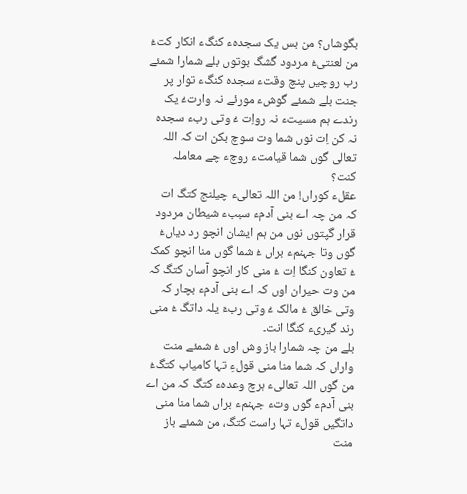بگوشاں؟ من بس یک سجدہء کنگء انکار کتءُ من لعنتیءُ مردود گشگ بوتوں بلے شمارا شمئے رب روچیں پنچ وقتء سجدہ کنگء توار پر جنت بلے شمئے گوشء مورئے نہ وارتءُ یک رندے ہم مسیتء نہ رواِت ءُ وتی ربء سجدہ نہ کن اِت نوں شما وت سوچ بکن ات کہ اللہ تعالی گوں شما قیامتء روچء چے معاملہ کنت؟
عقلء کوراں! من اللہ تعالیء چیلنج کتگ ات کہ من چہ اے بنی آدمء سببء شیطان مردود قرار گپتوں نوں من ہم ایشان انچو رد دیاںءُ گوں وتا جہنمء براں ءُ شما گوں منا انچو کمک ءُ تعاون کنگا اِت ءُ منی کار انچو آسان کتگ کہ من وت حیران اوں کہ اے بنی آدمء بچار کہ وتی خالق ءُ مالک ءُ وتی ربءَ یلہ داتگ ءُ منی رند گیریء کنگا انت۔
بلے من چہ شمارا باز وش اوں ءُ شمئے منت واراں کہ شما منا منی قولءِ تہا کامیاب کتگءُ من گوں اللہ تعالیء ہرچ وعدہء کتگ کہ من اے بنی آدمء گوں وتء جہنمء براں شما منا منی داتگیں قولء تہا راست کتگ، من شمئے باز منت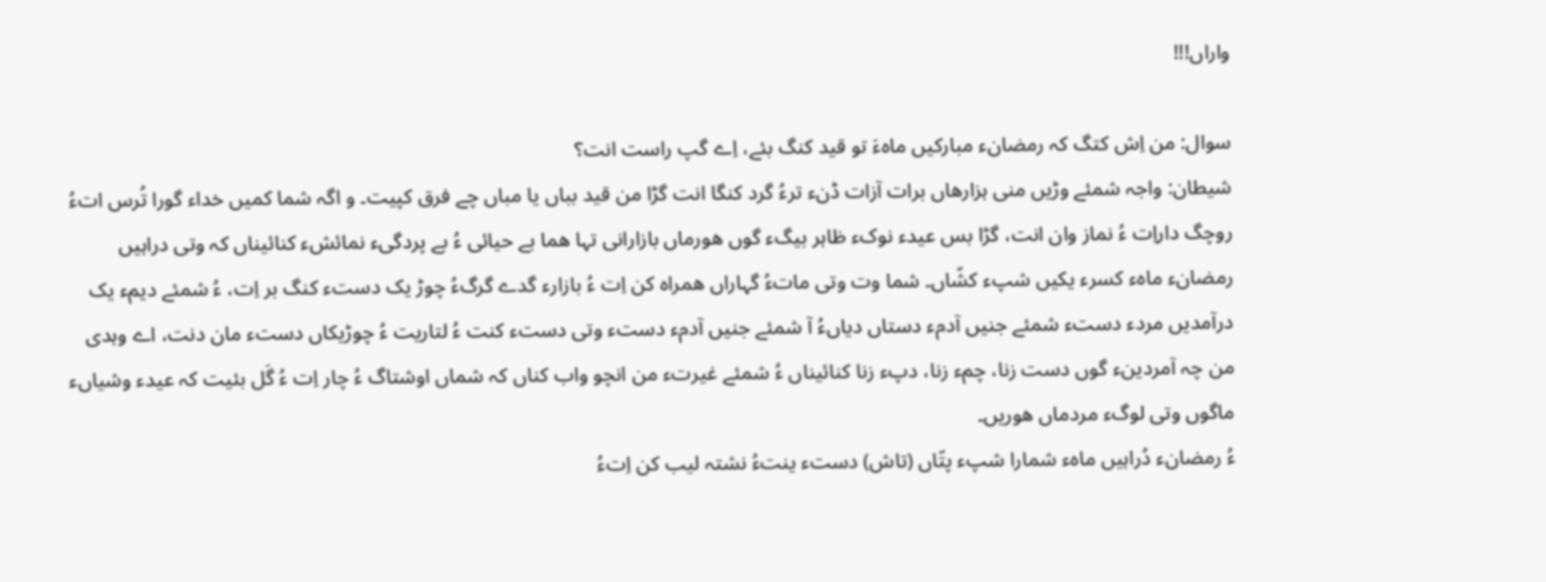واراں!!!

سوال: من اِش کتگ کہ رمضانء مبارکیں ماہءَ تو قید کنگ بئے، اِے گپ راست انت؟
شیطان: واجہ شمئے وڑیں منی ہزارھاں برات آزات ڈنء ترءُ گرد کنگا انت گڑا من قید بباں یا مباں چے فرق کپیت۔ و اگہ شما کمیں خداء گورا تُرس اتءُ روچگ داراِت ءُ نماز وان انت، گڑا بس عیدء نوکء ظاہر بیگء گوں ھورماں بازارانی تہا ھما بے حیائی ءُ بے پردگیء نمائشء کنائیناں کہ وتی دراہیں رمضانء ماہء کسرء یکیں شپء کشّاں۔ شما وت وتی ماتءُ گہاراں ھمراہ کن اِت ءُ بازارء گدے گرگءُ چوڑ یک دستء کنگ بر اِت، ءُ شمئے دیمء یک درآمدیں مردء دستء شمئے جنیں آدمء دستاں دیاںءُ آ شمئے جنیں آدمء دستء وتی دستء کنت ءُ لتاریت ءُ چوڑیکاں دستء مان دنت، اے وہدی من چہ آمردینء گوں دست زنا، چمء زنا، دپء زنا کنائیناں ءُ شمئے غیرتء من انچو واب کناں کہ شماں اوشتاگ ءُ چار اِت ءُ گَل بئیت کہ عیدء وشیاںء ماگوں وتی لوگء مردماں ھوریں۔
ءُ رمضانء دُراہیں ماہء شمارا شپء پتّاں (تاش) دستء ینتءُ نشتہ لیب کن اِتءُ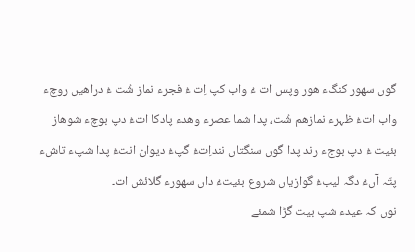گوں سھور کنگء ھور وپس ات ءُ واب کپ اِت ءُ فجرء نماز شُت ءُ دراھیں روچء واب اتءُ ظہرء نمازھم شُت، پدا شما عصرء وھدء پادکا اتءُ دپ بوچء شوھاز بئیت ءُ دپ بوجء رند پدا گوں سنگتاں ننداِتءُ گپءُ دیوان انتءُ پدا شپء تاشء پتّہ آںءُ دگہ لیبءُ گوازیاں شروع بئیتءُ داں سھورء گلائش ات۔
نوں کہ عیدء شپ بیت گڑا شمئے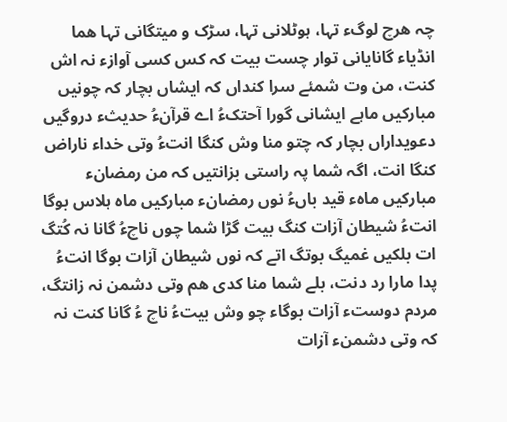چہ ھرچ لوگء تہا، ہوٹلانی تہا، سڑک و میتگانی تہا ھما انڈیاء گانایانی توار چست بیت کہ کس کسی آوازء نہ اش کنت، من وت شمئے سرا کنداں کہ ایشاں بچار کہ چونیں مبارکیں ماہے ایشانی گورا آحتکءُ اے قرآنءُ حدیثء دروگیں دعویداراں بچار کہ چتو منا وش کنگا انتءُ وتی خداء ناراض کنگا انت، اگہ شما پہ راستی بزانتیں کہ من رمضانء مبارکیں ماہء قید باںءُ نوں رمضانء مبارکیں ماہ ہلاس بوگا انتءُ شیطان آزات کنگ بیت گڑا شما چوں ناچءُ گانا نہ کُتگ ات بلکیں غمیگ بوتگ اتے کہ نوں شیطان آزات بوگا انتءُ پدا مارا رد دنت، بلے شما منا کدی ھم وتی دشمن نہ زانتگ، مردم دوستء آزات بوگاء چو وش بیتءُ ناچ ءُ گانا کنت نہ کہ وتی دشمنء آزات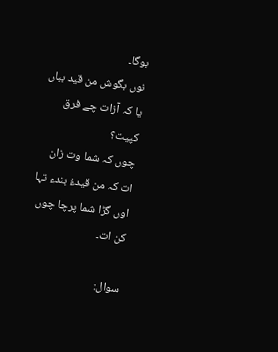بوگا۔
نوں بگوش من قید بباں یا کہ آزات چے فرق کپیت؟
چوں کہ شما وت زان ات کہ من قیدءُ بندء تہا اوں گڑا شما پرچا چوں کن ات۔

سوال: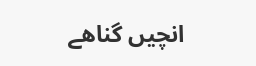انچیں گناھے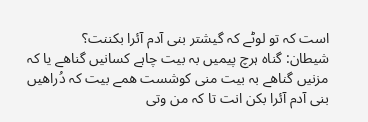است کہ تو لوٹے کہ گیشتر بنی آدم آئرا بکننت؟
شیطان: گناہ ہرچ پیمیں بہ بیت چاہے کسانیں گناھے یا کہ مزنیں گناھے بہ بیت منی کوشست ھمے بیت کہ دُراھیں بنی آدم آئرا بکن انت تا کہ من وتی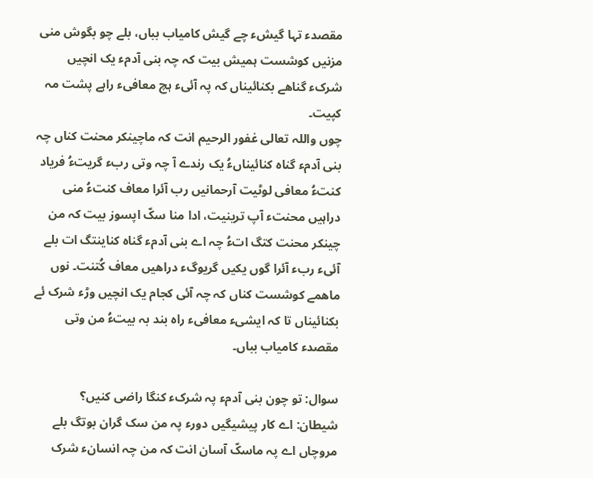مقصدء تہا گیشء چے گیش کامیاب بباں، بلے چو بگوش منی مزنیں کوشست ہمیش بیت کہ چہ بنی آدمء یک انچیں شرکء گناھے بکنائیناں کہ پہ آئیء ہچ معافیء راہے پشت مہ کپیت۔
چوں واللہ تعالی غفور الرحیم انت کہ ماچینکر محنت کناں چہ بنی آدمء گناہ کنائیناںءُ یک رندے آ چہ وتی ربء گریتءُ فریاد کنتءُ معافی لوٹیت آرحمانیں رب آئرا معاف کنتءُ منی دراہیں محنتء آپ ترینیت، ادا منا سکّ اپسوز بیت کہ من چینکر محنت کتگ اتءُ چہ اے بنی آدمء گناہ کناینتگ ات بلے آئیء ربء آئرا گوں یکیں گریوگء دراھیں معاف کُتنت۔ نوں ماھمے کوشست کناں کہ چہ آئی کجام یک انچیں وڑء شرک ئے بکنائیناں تا کہ ایشیء معافیء راہ بند بہ بیتءُ من وتی مقصدء کامیاب بباں۔

سوال: تو چون بنی آدمء پہ شرکء کنگا راضی کنیں؟
شیطان: اے کار پیشیگیں دورء پہ من سک گران بوتگ بلے مروچاں اے پہ ماسکّ آسان انت کہ من چہ انسانء شرک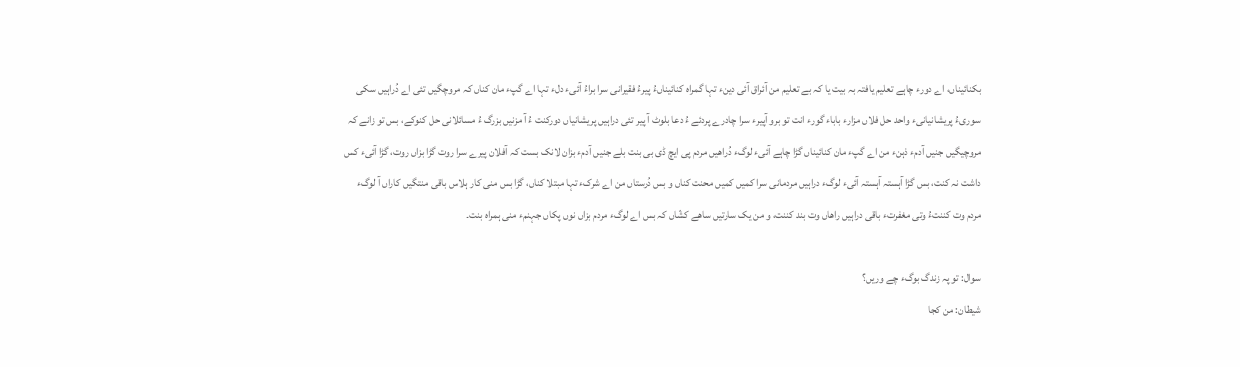بکنائیناں، اے دورء چاہے تعلیم یافتہ بہ بیت یا کہ بے تعلیم من آئراق آئی دینء تہا گمراہ کنائیناںءُ پیرءُ فقیرانی سرا براءُ آئیء دلء تہا اے گپء مان کناں کہ مروچگیں تئی اے دُراہیں سکی سوریءُ پریشانیانیء واحد حل فلاں مزارء باباء گورء انت تو برو آپیرء سرا چادرے پردئے ءُ دعا بلوٹ آ پیر تئی دراہیں پریشانیاں دورکنت ءُ آ مزنیں بزرگ ءُ مسائلانی حل کنوکے، بس تو زانے کہ مروچیگیں جنیں آدمء ذہنء من اے گپء مان کنائیناں گڑا چاہے آئیء لوگء دُراھیں مردم پی ایچ ڈی بی بنت بلے جنیں آدمء بزان لانک بست کہ آفلان پیرے سرا روت گڑا بزاں روت، گڑا آئیء کس داشت نہ کنت، بس گڑا آہستہ آہستہ آئیء لوگء دراہیں مردمانی سرا کمیں کمیں محنت کناں و بس دُرستاں من اے شرکء تہا مبتلا کناں، گڑا بس منی کار ہلاس باقی منتگیں کاراں آ لوگء مردم وت کننتءُ وتی مغفرتء باقی دراہیں راھاں وت بند کننت، و من یک سارتیں ساھے کشّاں کہ بس اے لوگء مردم بزاں نوں پکاں جہنمء منی ہمراہ بنت۔

سوال: تو پہ زندگ بوگء چے وریں؟
شیطان: من کجا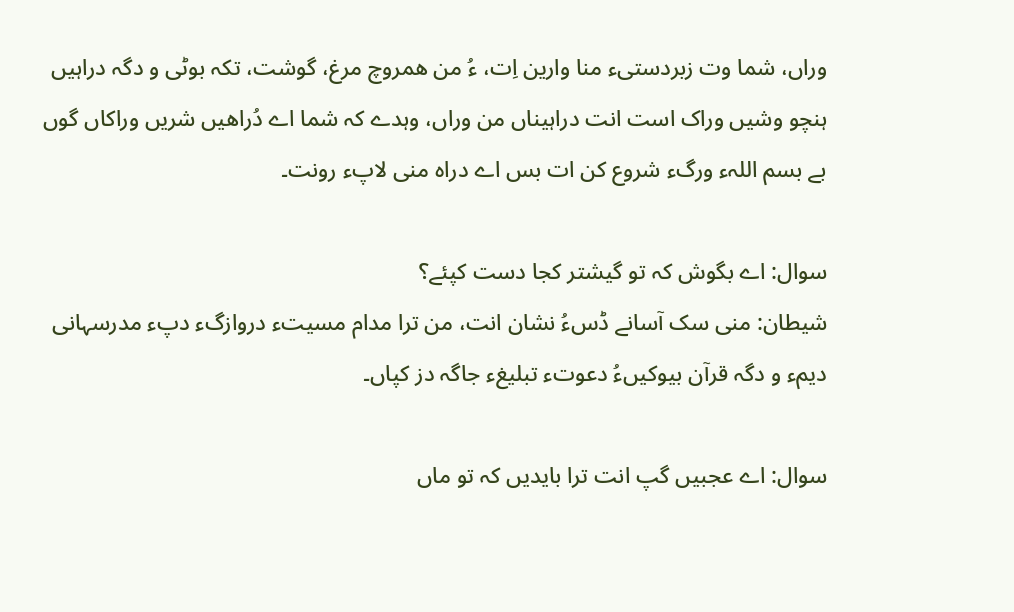وراں، شما وت زبردستیء منا وارین اِت، ءُ من ھمروچ مرغ، گوشت، تکہ بوٹی و دگہ دراہیں ہنچو وشیں وراک است انت دراہیناں من وراں، وہدے کہ شما اے دُراھیں شریں وراکاں گوں بے بسم اللہء ورگء شروع کن ات بس اے دراہ منی لاپء رونت۔

سوال: اے بگوش کہ تو گیشتر کجا دست کپئے؟
شیطان: منی سک آسانے ڈسءُ نشان انت، من ترا مدام مسیتء دروازگء دپء مدرسہانی دیمء و دگہ قرآن بیوکیںءُ دعوتء تبلیغء جاگہ دز کپاں۔

سوال: اے عجبیں گپ انت ترا بایدیں کہ تو ماں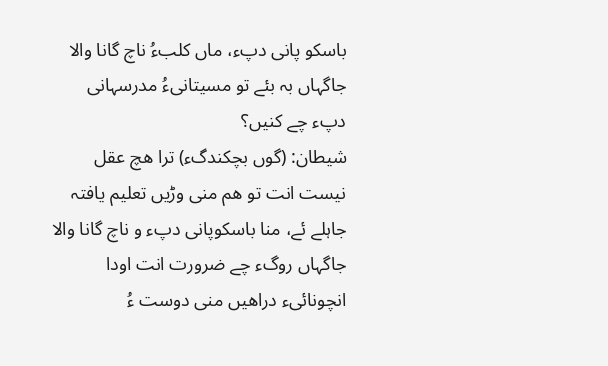باسکو پانی دپء، ماں کلبءُ ناچ گانا والا جاگہاں بہ بئے تو مسیتانیءُ مدرسہانی دپء چے کنیں؟
شیطان: (گوں بچکندگء) ترا ھچ عقل نیست انت تو ھم منی وڑیں تعلیم یافتہ جاہلے ئے، منا باسکوپانی دپء و ناچ گانا والا جاگہاں روگء چے ضرورت انت اودا انچونائیء دراھیں منی دوست ءُ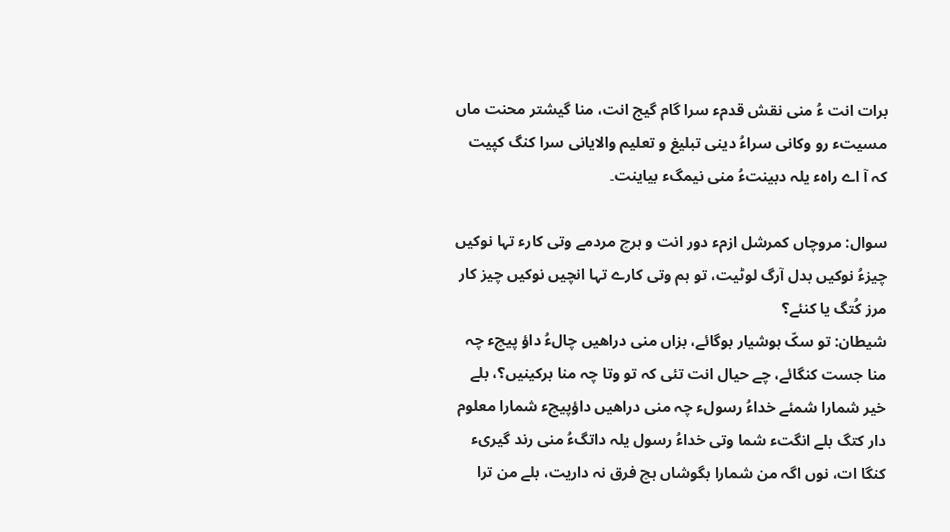برات انت ءُ منی نقش قدمء سرا گام گیج انت، منا گیشتر محنت ماں مسیتء رو وکانی سراءُ دینی تبلیغ و تعلیم والایانی سرا کنگ کپیت کہ آ اے راہء یلہ دبینتءُ منی نیمگء بیاینت۔

سوال: مروچاں کمرشل ازمء دور انت و ہرچ مردمے وتی کارء تہا نوکیں چیزءُ نوکیں بدل آرگ لوٹیت، تو ہم وتی کارے تہا انچیں نوکیں چیز کار مرز کُتگ یا کنئے؟
شیطان: تو سکّ ہوشیار بوگائے، بزاں منی دراھیں چالءُ داؤ پیچء چہ منا جست کنگائے، چے حیال انت تئی کہ تو وتا چہ منا برکینیں؟، بلے خیر شمارا شمئے خداءُ رسولء چہ منی دراھیں داؤپیچء شمارا معلوم دار کتگ بلے انگتء شما وتی خداءُ رسول یلہ داتگءُ منی رند گیریء کنگا ات، نوں اگہ من شمارا بگوشاں ہچ فرق نہ داریت، بلے من ترا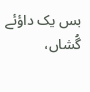بس یک داؤئے گُشاں،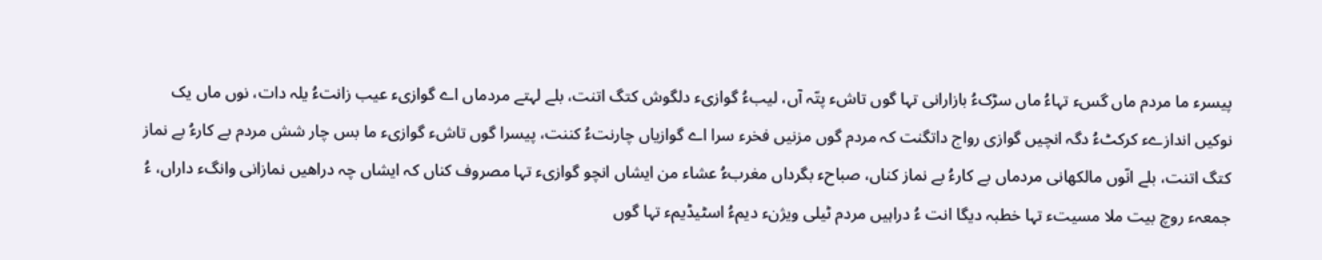پیسرء ما مردم ماں گسء تہاءُ ماں سڑکءُ بازارانی تہا گوں تاشء پتّہ آں، لیبءُ گوازیء دلگوش کتگ اتنت، بلے لہتے مردماں اے گوازیء عیب زانتءُ یلہ دات، نوں ماں یک نوکیں اندازےء کرکٹءُ دگہ انچیں گوازی رواج داتگنت کہ مردم گوں مزنیں فخرء سرا اے گوازیاں چارنتءُ کننت، پیسرا گوں تاشء گوازیء ما بس چار شش مردم بے کارءُ بے نماز کتگ اتنت، بلے انّوں مالکھانی مردماں بے کارءُ بے نماز کناں، صباحء بگرداں مغربءُ عشاء من ایشاں انچو گوازیء تہا مصروف کناں کہ ایشاں چہ دراھیں نمازانی وانگء داراں، ءُ جمعہء روچ بیت ملا مسیتء تہا خطبہ دیگا انت ءُ دراہیں مردم ٹیلی ویژنء دیمءُ اسٹیڈیمء تہا گوں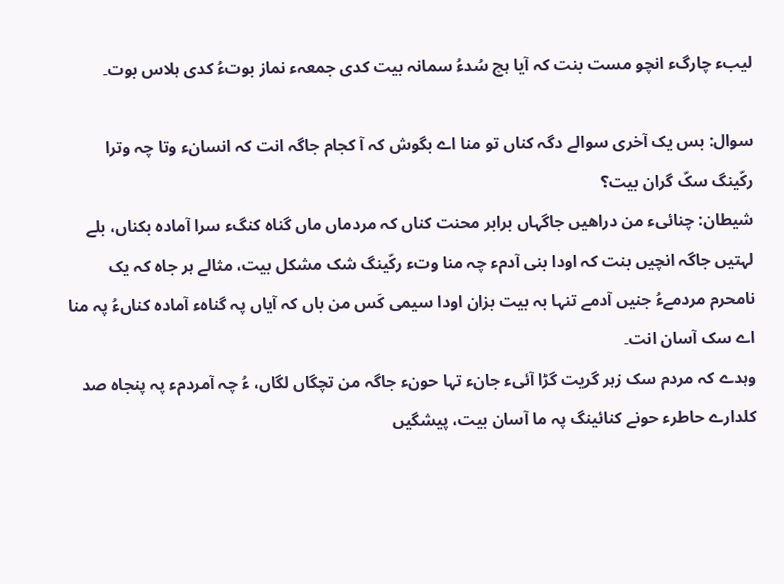لیبء چارگء انچو مست بنت کہ آیا ہچ سُدءُ سمانہ بیت کدی جمعہء نماز بوتءُ کدی ہلاس بوت۔

سوال: بس یک آخری سوالے دگہ کناں تو منا اے بگوش کہ آ کجام جاگہ انت کہ انسانء وتا چہ وترا رکّینگ سکّ گران بیت؟
شیطان: چنائیء من دراھیں جاگہاں برابر محنت کناں کہ مردماں ماں گناہ کنگء سرا آمادہ بکناں، بلے لہتیں جاگہ انچیں بنت کہ اودا بنی آدمء چہ منا وتء رکّینگ شک مشکل بیت، مثالے ہر جاہ کہ یک نامحرم مردمےءُ جنیں آدمے تنہا بہ بیت بزان اودا سیمی کَس من باں کہ آیاں پہ گناہء آمادہ کناںءُ پہ منا اے سک آسان انت۔
وہدے کہ مردم سک زہر گریت گڑا آئیء جانء تہا حونء جاگہ من تچگاں لگاں، ءُ چہ آمردمء پہ پنجاہ صد کلدارے حاطرء حونے کنائینگ پہ ما آسان بیت، پیشگیں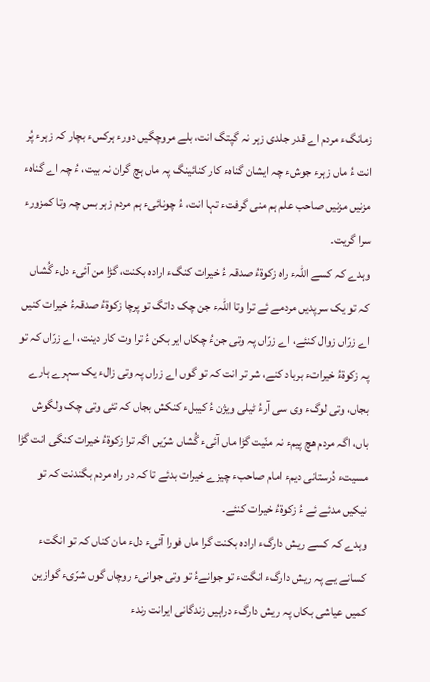زمانگء مردم اے قدر جلدی زہر نہ گپتگ انت، بلے مروچگیں دورء ہرکسء بچار کہ زہرء پُر انت ءُ ماں زہرء جوشء چہ ایشان گناہء کار کنائینگ پہ ماں ہچ گران نہ بیت، ءُ چہ اے گناہء مزنیں مزنیں صاحب علم ہم منی گرفتء تہا انت، ءُ چونائیء ہم مردم زہر بس چہ وتا کمزورء سرا گریت۔
وہدے کہ کسے اللہء راہ زکوۃءُ صدقہ ءُ خیرات کنگء ارادہ بکنت، گڑا من آئیء دلء گُشاں کہ تو یک سرپدیں مردمے ئے ترا وتا اللہء جن چک داتگ تو پرچا زکوۃءُ صدقہءُ خیرات کنیں اے زرّاں زوال کنئے، اے زرّاں پہ وتی جنءُ چکاں ایر بکن ءُ ترا وت کار دینت، اے زرّاں کہ تو پہ زکوۃءُ خیراتء برباد کنے، شر تر انت کہ تو گوں اے زراں پہ وتی زالء یک سہرے ہارے بجاں، وتی لوگء وی سی آرءُ ٹیلی ویژن ءُ کیبلء کنکش بجاں کہ تئی وتی چک ولگوش باں، اگہ مردم ھچ پیمء نہ منّیت گڑا ماں آئیء گُشاں شرّیں اگہ ترا زکوۃءُ خیرات کنگی انت گڑا مسیتء دُرستانی دیمء امام صاحبء چیزے خیرات بدئے تا کہ در راہ مردم بگندنت کہ تو نیکیں مدئے ئے ءُ زکوۃءُ خیرات کنئے۔
وہدے کہ کسے ریش دارگء ارادہ بکنت گرا ماں فورا آئیء دلء مان کناں کہ تو انگتء کسانے یے پہ ریش دارگء انگتء تو جوانےءُ تو وتی جوانیء روچاں گوں شرّیء گوازین کمیں عیاشی بکاں پہ ریش دارگء دراہیں زندگانی ایرانت رندء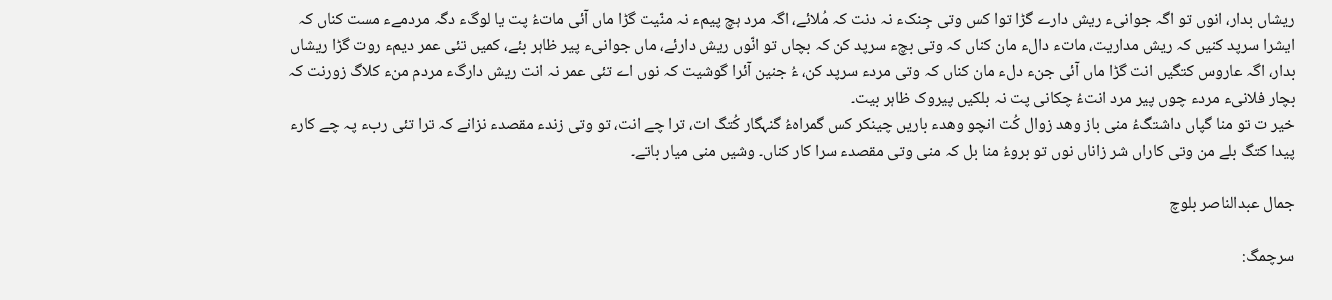ریشاں بدار، انوں تو اگہ جوانیء ریش دارے گڑا توا کس وتی جِنکء نہ دنت کہ مُلائے، اگہ مرد ہچ پیمء نہ منّیت گڑا ماں آئی ماتءُ پت یا لوگء دگہ مردمےء مست کناں کہ ایشرا سرپد کنیں کہ ریش مداریت، ماتء دالء مان کناں کہ وتی بچء سرپد کن کہ بچاں تو انّوں ریش دارئے، ماں جوانیء پیر ظاہر بئے، کمیں تئی عمر دیمء روت گڑا ریشاں بدار، اگہ عاروس کتگیں انت گڑا ماں آئی جنء دلء مان کناں کہ وتی مردء سرپد کن، ءُ جنین آئرا گوشیت کہ نوں اے تئی عمر نہ انت ریش دارگء مردم منء کلاگ زورنت کہ بچار فلانیء مردء چوں پیر مرد انتءُ چکانی پت نہ بلکیں پیروک ظاہر بیت۔
خیر ت تو منا گپاں داشتگءُ منی باز وھد زوال کُت انچو وھدء باریں چینکر کس گمراہءُ گنہگار کُتگ ات، ترا چے انت، تو وتی زندء مقصدء نزانے کہ ترا تئی ربء پہ چے کارء پیدا کتگ بلے من وتی کاراں شر زاناں نوں تو بروءُ منا بل کہ منی وتی مقصدء سرا کار کناں۔ وشیں منی میار باتے۔

جمال عبدالناصر بلوچ

سرچمگ: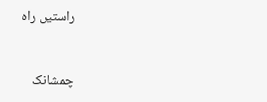راستیں راہ


چمشانک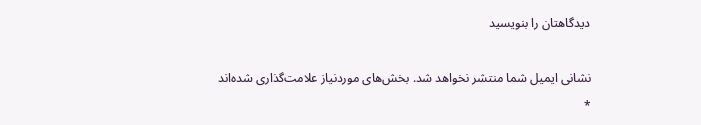دیدگاهتان را بنویسید

نشانی ایمیل شما منتشر نخواهد شد. بخش‌های موردنیاز علامت‌گذاری شده‌اند *